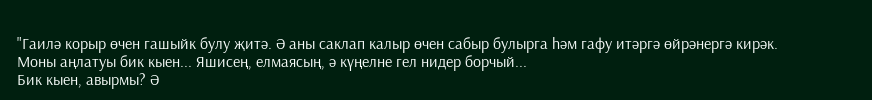"Гаилә корыр өчен гашыйк булу җитә. Ә аны саклап калыр өчен сабыр булырга һәм гафу итәргә өйрәнергә кирәк.
Моны аңлатуы бик кыен... Яшисең, елмаясың, ә күңелне гел нидер борчый...
Бик кыен, авырмы? Ә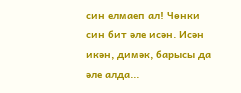син елмаеп ал! Чөнки син бит әле исән. Исән икән, димәк, барысы да әле алда...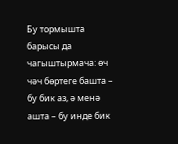Бу тормышта барысы да чагыштырмача: өч чәч бөртеге башта – бу бик аз, ә менә ашта – бу инде бик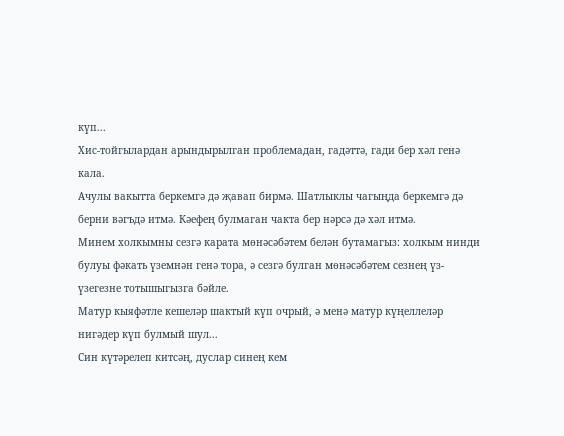күп...
Хис-тойгылардан арындырылган проблемадан, гадәттә, гади бер хәл генә кала.
Ачулы вакытта беркемгә дә җавап бирмә. Шатлыклы чагыңда беркемгә дә берни вәгъдә итмә. Кәефең булмаган чакта бер нәрсә дә хәл итмә.
Минем холкымны сезгә карата мөнәсәбәтем белән бутамагыз: холкым нинди булуы фәкать үземнән генә тора, ә сезгә булган мөнәсәбәтем сезнең үз-үзегезне тотышыгызга бәйле.
Матур кыяфәтле кешеләр шактый күп очрый, ә менә матур күңеллеләр нигәдер күп булмый шул...
Син күтәрелеп китсәң, дуслар синең кем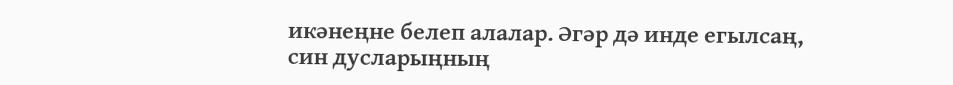икәнеңне белеп алалар. Әгәр дә инде егылсаң, син дусларыңның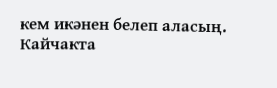кем икәнен белеп аласың.
Кайчакта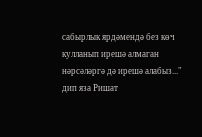сабырлык ярдәмендә без көч кулланып ирешә алмаган нәрсәләргә дә ирешә алабыз..." дип яза Ришат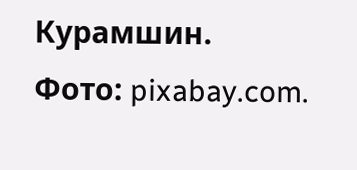Курамшин.
Фото: pixabay.com.